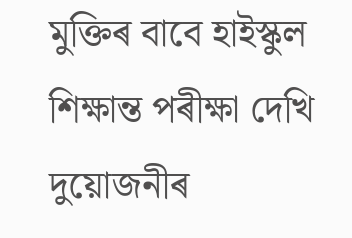মুক্তিৰ বাবে হাইস্কুল শিক্ষান্ত পৰীক্ষা দেখি দুয়োজনীৰ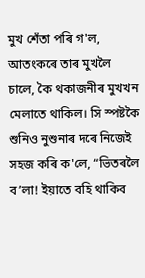মুখ শেঁতা পৰি গ'ল, আতংকৰে তাৰ মুখলৈ চালে, কৈ থকাজনীৰ মুখখন মেলাতে থাকিল। সি স্পষ্টকৈ শুনিও নুশুনাৰ দৰে নিজেই সহজ কৰি ক'লে, “ভিতৰলৈ ব’লা! ইয়াতে বহি থাকিব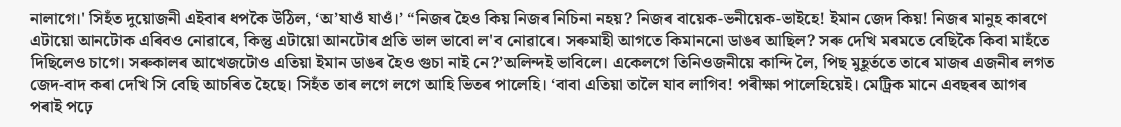নালাগে।' সিহঁত দুয়োজনী এইবাৰ ধপকৈ উঠিল, ‘অ’যাওঁ যাওঁ।’ “নিজৰ হৈও কিয় নিজৰ নিচিনা নহয়? নিজৰ বায়েক-ভনীয়েক-ভাইহে! ইমান জেদ কিয়! নিজৰ মানুহ কাৰণে এটায়ো আনটোক এৰিবও নোৱাৰে, কিন্তু এটায়ো আনটোৰ প্ৰতি ভাল ভাবো ল'ব নোৱাৰে। সৰুমাহী আগতে কিমাননো ডাঙৰ আছিল? সৰু দেখি মৰমতে বেছিকৈ কিবা মাহঁতে দিছিলেও চাগে। সৰুকালৰ আখেজটোও এতিয়া ইমান ডাঙৰ হৈও গুচা নাই নে?’অলিন্দই ভাবিলে। একেলগে তিনিওজনীয়ে কান্দি লৈ, পিছ মুহূৰ্ততে তাৰে মাজৰ এজনীৰ লগত জেদ-বাদ কৰা দেখি সি বেছি আচৰিত হৈছে। সিহঁত তাৰ লগে লগে আহি ভিতৰ পালেহি। ‘বাবা এতিয়া তালৈ যাব লাগিব! পৰীক্ষা পালেহিয়েই। মেট্ৰিক মানে এবছৰৰ আগৰ পৰাই পঢ়ে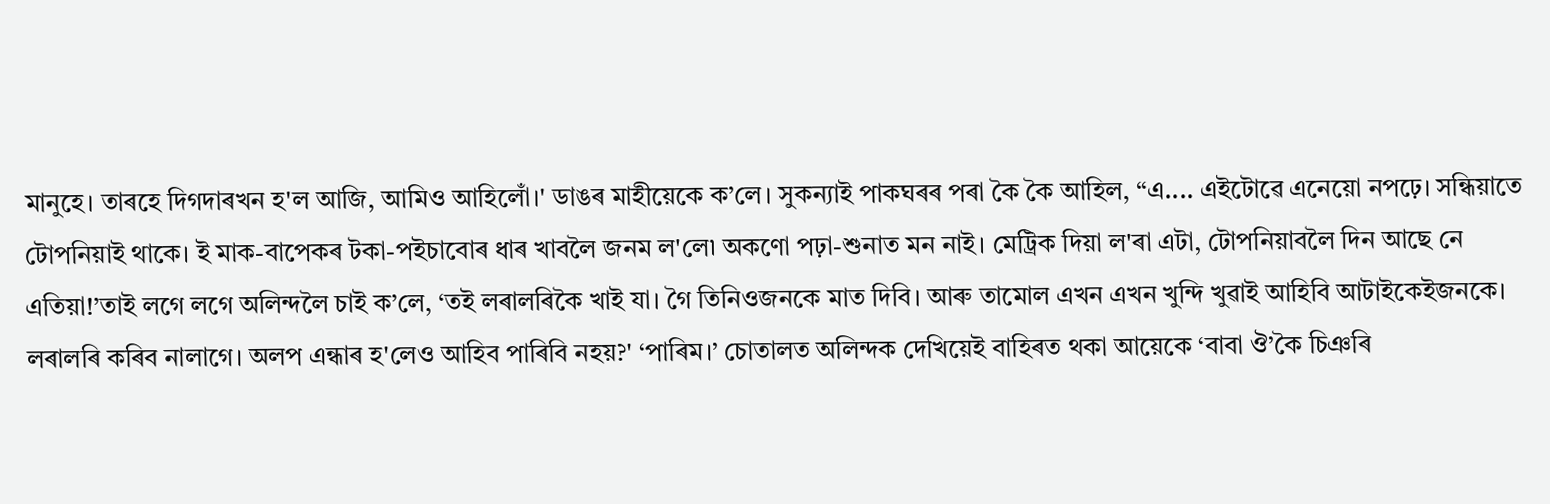মানুহে। তাৰহে দিগদাৰখন হ'ল আজি, আমিও আহিলোঁ।' ডাঙৰ মাহীয়েকে ক’লে। সুকন্যাই পাকঘৰৰ পৰা কৈ কৈ আহিল, “এ.... এইটোৱে এনেয়ো নপঢ়ে। সন্ধিয়াতে টোপনিয়াই থাকে। ই মাক-বাপেকৰ টকা-পইচাবোৰ ধাৰ খাবলৈ জনম ল'লে৷ অকণো পঢ়া-শুনাত মন নাই। মেট্ৰিক দিয়া ল'ৰা এটা, টোপনিয়াবলৈ দিন আছে নে এতিয়া!’তাই লগে লগে অলিন্দলৈ চাই ক’লে, ‘তই লৰালৰিকৈ খাই যা। গৈ তিনিওজনকে মাত দিবি। আৰু তামোল এখন এখন খুন্দি খুৱাই আহিবি আটাইকেইজনকে। লৰালৰি কৰিব নালাগে। অলপ এন্ধাৰ হ'লেও আহিব পাৰিবি নহয়?' ‘পাৰিম।’ চোতালত অলিন্দক দেখিয়েই বাহিৰত থকা আয়েকে ‘বাবা ঔ’কৈ চিঞৰি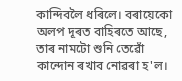কান্দিবলৈ ধৰিলে। বৰায়েকো অলপ দূৰত বাহিৰতে আছে, তাৰ নামটো শুনি তেৱোঁ কান্দোন ৰখাব নোৱৰা হ'ল।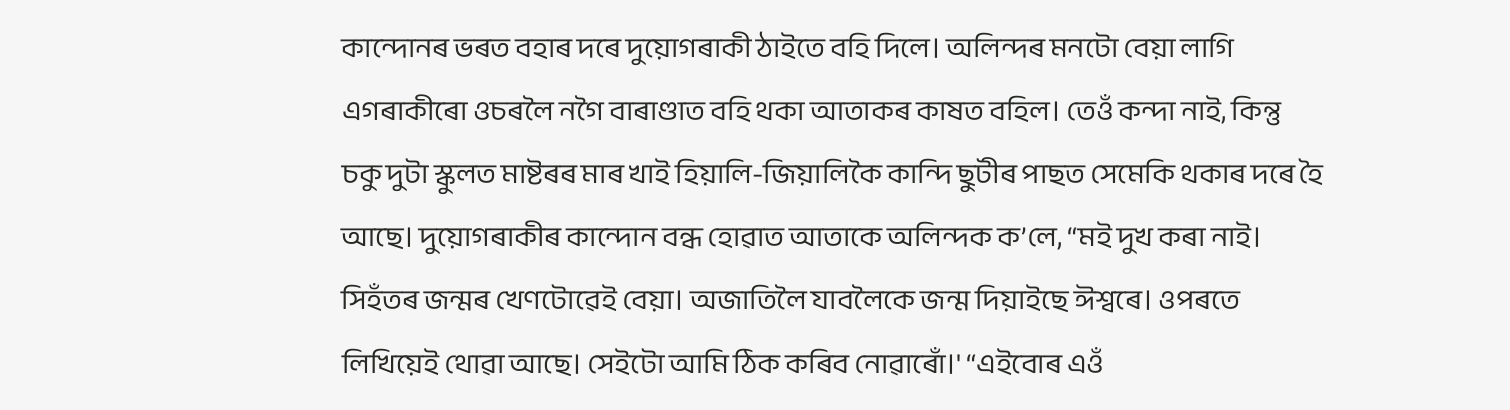কান্দোনৰ ভৰত বহাৰ দৰে দুয়োগৰাকী ঠাইতে বহি দিলে। অলিন্দৰ মনটো বেয়া লাগি এগৰাকীৰো ওচৰলৈ নগৈ বাৰাণ্ডাত বহি থকা আতাকৰ কাষত বহিল। তেওঁ কন্দা নাই, কিন্তু চকু দুটা স্কুলত মাষ্টৰৰ মাৰ খাই হিয়ালি-জিয়ালিকৈ কান্দি ছুটীৰ পাছত সেমেকি থকাৰ দৰে হৈ আছে। দুয়োগৰাকীৰ কান্দোন বন্ধ হোৱাত আতাকে অলিন্দক ক’লে, “মই দুখ কৰা নাই। সিহঁতৰ জন্মৰ খেণটোৱেই বেয়া। অজাতিলৈ যাবলৈকে জন্ম দিয়াইছে ঈশ্বৰে। ওপৰতে লিখিয়েই থোৱা আছে। সেইটো আমি ঠিক কৰিব নোৱাৰোঁ।' “এইবোৰ এওঁ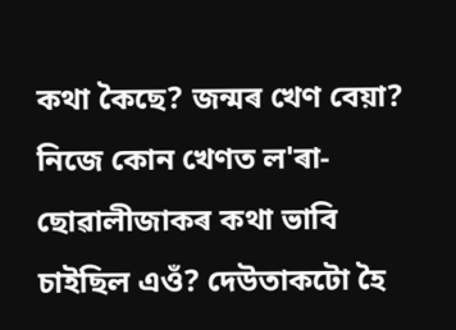কথা কৈছে? জন্মৰ খেণ বেয়া? নিজে কোন খেণত ল'ৰা- ছোৱালীজাকৰ কথা ভাবি চাইছিল এওঁ? দেউতাকটো হৈ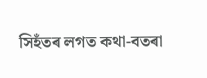সিহঁতৰ লগত কথা-বতৰা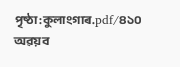পৃষ্ঠা:কুলাংগাৰ.pdf/৪১০
অৱয়ব